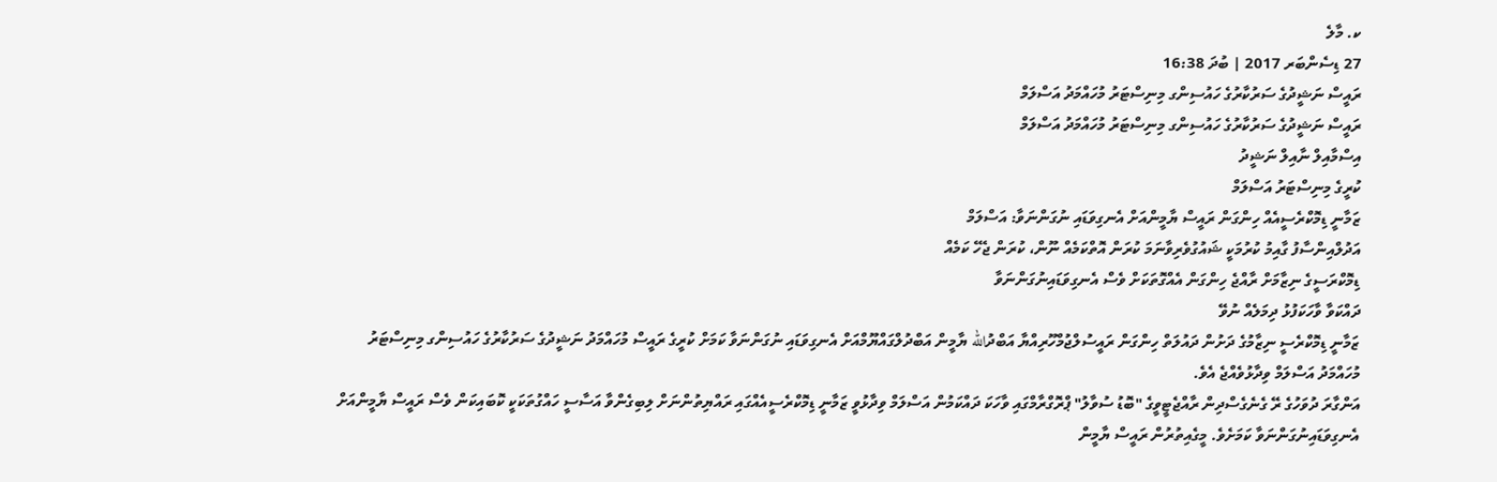ކ. މާލެ
27 ޑިސެންބަރ 2017 | ބުދަ 16:38
ރައީސް ނަޝީދުގެ ސަރުކާރުގެ ހައުސިންގ މިނިސްޓަރު މުހައްމަދު އަސްލަމް
ރައީސް ނަޝީދުގެ ސަރުކާރުގެ ހައުސިންގ މިނިސްޓަރު މުހައްމަދު އަސްލަމް
އިސްމާއިލް ނާއިލް ނަޝީދު
ކުރީގެ މިނިސްޓަރު އަސްލަމް
ޒަމާނީ ޑިމޮކްރެސީއެއް ހިންގަން ރައީސް ޔާމީންއަށް އެނގިވަޑައި ނުގަންނަވާ: އަސްލަމް
އަދުލްއިންސާފު ގާއިމު ކުރުމަކީ ޝައުގުވެރިވާނަމަ ކުރަން އޮތްކަމެއް ނޫން، ކުރަން ޖެހޭ ކަމެއް
ޑިމޮކްރަސީގެ ނިޒާމަށް ރާއްޖެ ހިންގަން އެއްގޮތަކަށް ވެސް އެނގިވަޑައިނުގަންނަވާ
ދައްކަވާ ވާހަކަފުޅު ދިމަލެއް ނުވޭ
ޒަމާނީ ޑިމޮކްރެސީ ނިޒާމުގެ ދަށުން ދައުލަތް ހިންގަން ރައީސުލްޖުމްހޫރިއްޔާ އަބްދުالله ޔާމީން އަބްދުލްގައްޔޫމްއަށް އެނގިވަޑައި ނުގަންނަވާ ކަމަށް ކުރީގެ ރައީސް މުހައްމަދު ނަޝީދުގެ ސަރުކާރުގެ ހައުސިންގ މިނިސްޓަރު މުހައްމަދު އަސްލަމް ވިދާޅުވެއްޖެ އެވެ.
އަންގާރަ ދުވަހުގެ ރޭ ގެނެގެސްދިން ރާއްޖެޓީވީގެ "ބޮޑު ސުވާލު" ޕްރޮގްރާމްގައި ވާހަކަ ދައްކަމުން އަސްލަމް ވިދާޅުވީ ޒަމާނީ ޑިމޮކްރެސީއެއްގައި ރައްޔިތުންނަށް ލިބިގެންވާ އަސާސީ ހައްގުތަކަކީ ކޮބައިކަން ވެސް ރައީސް ޔާމީންއަށް އެނގިވަޑައިނުގަންނަވާ ކަމަށެވެ. މީގެއިތުރުން ރައީސް ޔާމީން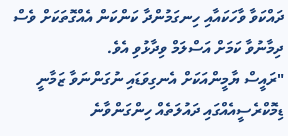ދައްކަވާ ވާހަކައާއި ހިނގަމުންދާ ކަންކަން އެއްގޮތަކަށް ވެސް ދިމާނުވާ ކަމަށް އަސްލަމް ވިދާޅުވި އެވެ.
"ރައީސް ޔާމީންއަކަށް އެނގިވަޑައި ނުގަންނަވާ ޒަމާނީ ޑިމޮކްރެސީއެއްގައި ދައުލަތެއް ހިންގަންވާނެ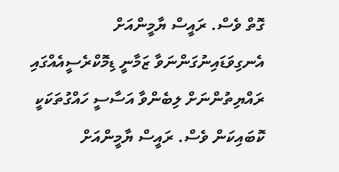ގޮތް ވެސް. ރައީސް ޔާމީންއަށް އެނގިވަޑައިނުގަންނަވާ ޒަމާނީ ޑިމޮކްރެސީއެއްގައި ރައްޔިތުންނަށް ލިބެންވާ އަސާސީ ހައްގުތަކަކީ ކޮބައިކަން ވެސް. ރައީސް ޔާމީންއަށް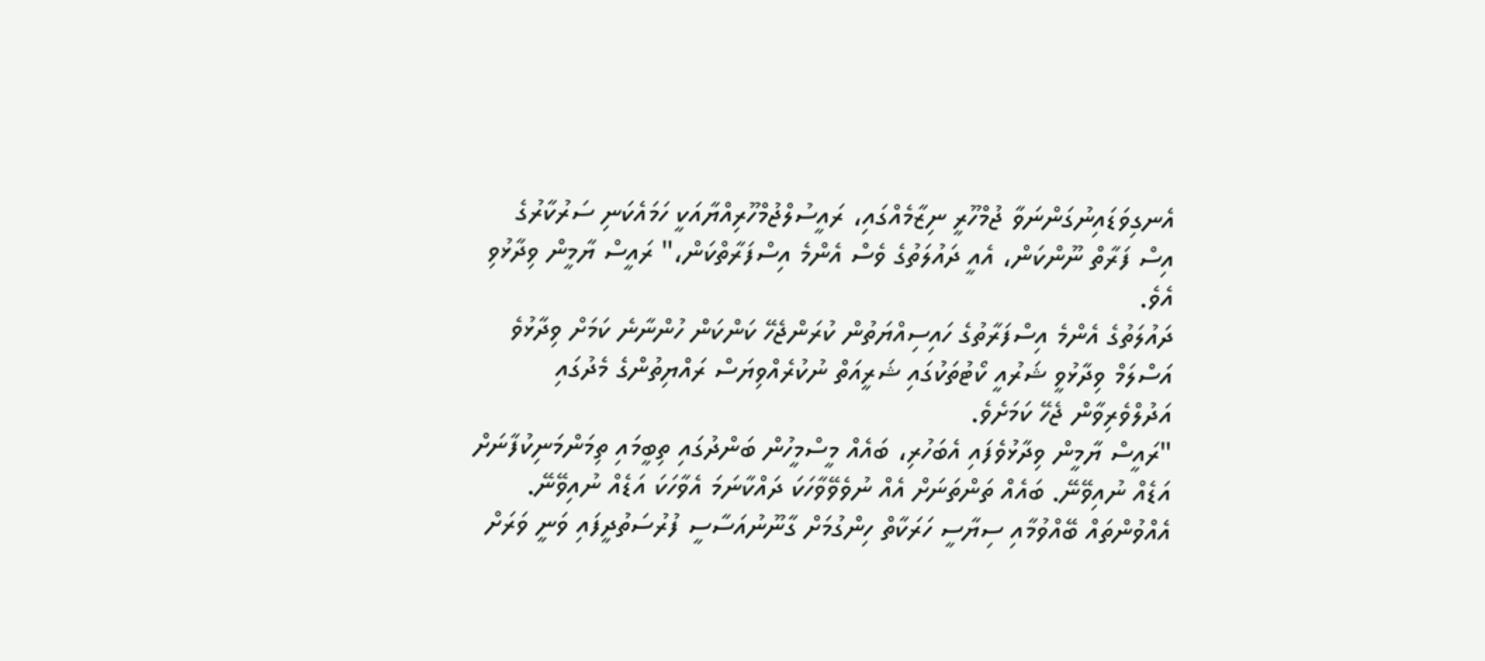އެނގިވަޑައިނުގަންނަވާ ޖުމްހޫރީ ނިޒާމެއްގައި، ރައީސުލްޖުމްހޫރިއްޔާއަކީ ހަމައެކަނި ސަރުކާރުގެ އިސް ފަރާތް ނޫންކަން، އެއީ ދައުލަތުގެ ވެސް އެންމެ އިސްފަރާތްކަން،" ރައީސް ޔާމީން ވިދާޅުވި އެވެ.
ދައުލަތުގެ އެންމެ އިސްފަރާތުގެ ހައިސިއްޔަތުން ކުރަންޖެހޭ ކަންކަން ހުންނާނެ ކަމަށް ވިދާޅުވެ އަސްލަމް ވިދާޅުވީ ޝަރުއީ ކޯޓުތަކުގައި ޝަރީއަތް ނުކުރެއްވިޔަސް ރައްޔިތުންގެ މެދުގައި އަދުލްވެރިވާން ޖެހޭ ކަމަށެވެ.
"ރައީސް ޔާމީން ވިދާޅުވެފައި އެބަހުރި، ބައެއް މީސްމީހުން ބަންދުގައި ތިބީމައި ތިމަންމަނިކުފާނަށް އަޑެއް ނުއިވޭނޭ. ބައެއް ތަންތަނަށް އެއް ނުވެވޭވާހަކަ ދައްކާނަމަ އެވާހަކަ އަޑެއް ނުއިވޭނޭ. އެއްވުންތައް ބޭއްވުމާއި ސިޔާސީ ހަރަކާތް ހިންގުމަށް ގާނޫނުއަސާސީ ފުރުސަތުދީފައި ވަނީ ވަރަށް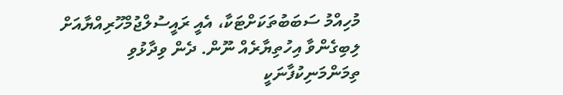މުހިއްމު ސަބަބުތަކަށްޓަކާ، އެއީ ރައީސުލްޖުމްހޫރިއްޔާއަށް ލިބިގެންވާ އިހުތިޔާރެއް ނޫން. ދެން ވިދާޅުވި ތިމަންމަނިކުފާނަކީ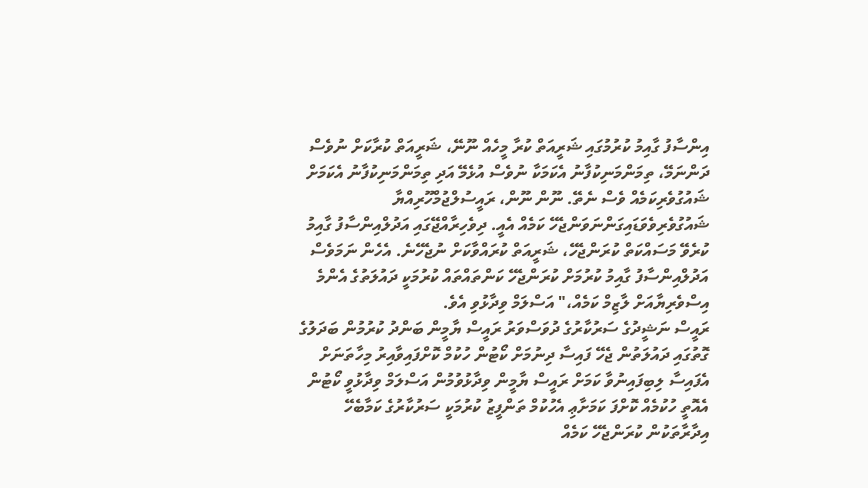އިންސާފު ގާއިމު ކުރުމުގައި ޝަރީއަތް ކުރާ މީހެއް ނޫނޭ، ޝަރީއަތް ކުރާކަށް ނުވެސް ދަންނަމޭ، ތިމަންމަނިކުފާނު އެކަމަކާ ނުވެސް އުޅެމޭ އަދި ތިމަންމަނިކުފާނު އެކަމަށް ޝައުގުވެރިކަމެއް ވެސް ނެތޭ. ނޫން ނޫން، ރައީސުލްޖުމްހޫރިއްޔާ ޝައުގުވެރިވެވަޑައިގަންނަވަންޖެހޭ ކަމެއް އެއީ. ދިވެހިރާއްޖޭގައި އަދުލްއިންސާފު ގާއިމު ކުރެވޭ މަސައްކަތް ކުރަންޖެހޭ، ޝަރީއަތް ކުރައްވާކަށް ނުޖެހޭނެ. އެހެން ނަމަވެސް އަދުލްއިންސާފު ގާއިމު ކުރުމަށް ކުރަންޖެހޭ ކަންތައްތައް ކުރުމަކީ ދައުލަތުގެ އެންމެ އިސްވެރިޔާއަށް ލާޒިމް ކަމެއް،" އަސްލަމް ވިދާޅުވި އެވެ.
ރައީސް ނަޝީދުގެ ސަރުކާރުގެ ދުވަސްވަރު ރައީސް ޔާމީން ބަންދު ކުރުމުން ބަދަލުގެ ގޮތުގައި ދައުލަތުން ޖެހޭ ފައިސާ ދިނުމަށް ކޯޓުން ހުކުމް ކޮށްފައިވާއިރު މިހާތަނަށް އެފައިސާ ލިބިފައިނުވާ ކަމަށް ރައީސް ޔާމީން ވިދާޅުވުމުން އަސްލަމް ވިދާޅުވީ ކޯޓުން އެއޮތީ ހުކުމެއް ކޮށްފަ ކަމަށާޢި އެހުކުމް ތަންފީޒު ކުރުމަކީ ސަރުކާރުގެ ކަމާބެހޭ އިދާރާތަކުން ކުރަންޖެހޭ ކަމެއް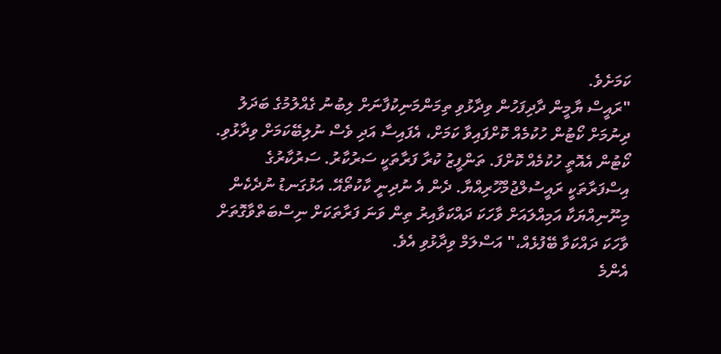ކަމަށެވެ.
"ރައީސް ޔާމީން ދާދިފަހުން ވިދާޅުވި ތިމަންމަނިކުފާނަށް ލިބުނު ގެއްލުމުގެ ބަދަލު ދިނުމަށް ކޯޓުން ހުކުމެއް ކޮށްފައިވާ ކަމަށް، އެފައިސާ އަދި ވެސް ނުލިބޭކަމަށް ވިދާޅުވި. ކޯޓުން އެއޮތީ ހުކުމެއް ކޮށްފަ. ތަންފީޒު ކުރާ ފަރާތަކީ ސަރުކާރު. ސަރުކާރުގެ އިސްފަރާތަކީ ރައީސުލްޖުމްހޫރިއްޔާ. ދެން އެ ނުދިނީ ކާކުތޯއޭ. އަޅުގަނޑު ނުދެކެން މިނޫނިއްޔަކާ އަމިއްލައަށް ވާހަކަ ދައްކަވާއިރު ތިން ވަނަ ފަރާތަކަށް ނިސްބަތްވާގޮތަށް ވާހަކަ ދައްކަވާ ބޭފުޅެއް،" އަސްލަމް ވިދާޅުވި އެވެ.
އެންމެ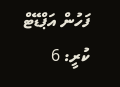ފަހުން އަޕްޑޭޓް ކުރީ: 6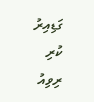ގަޑިއިރު ކުރި
ރިވިއު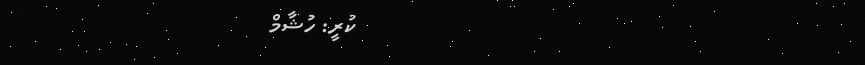ކުރީ: ހުޝާމް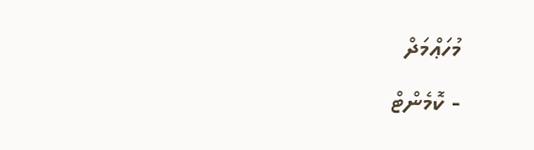މުހަޢްމަދް
- ކޮމެންޓް